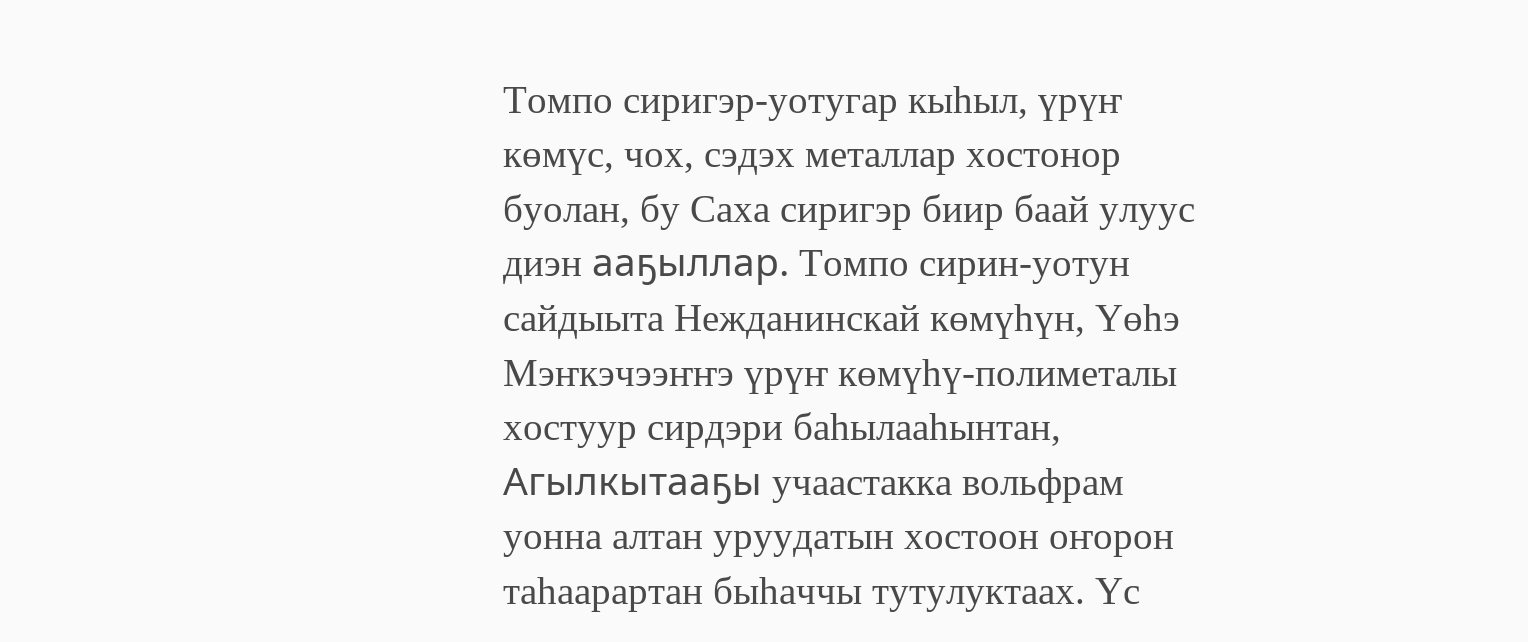Томпо сиригэр-уотугар кыһыл, үрүҥ көмүс, чох, сэдэх металлар хостонор буолан, бу Саха сиригэр биир баай улуус диэн ааҕыллар. Томпо сирин-уотун сайдыыта Нежданинскай көмүһүн, Үөһэ Мэҥкэчээҥҥэ үрүҥ көмүһү-полиметалы хостуур сирдэри баһылааһынтан, Агылкытааҕы учаастакка вольфрам уонна алтан уруудатын хостоон оҥорон таһаарартан быһаччы тутулуктаах. Үс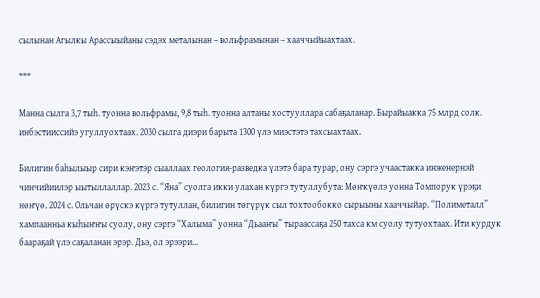сылынан Агылкы Арассыыйаны сэдэх металынан – вольфрамынан – хааччыйыахтаах.

***

Манна сылга 3,7 тыһ. туонна вольфрамы, 9,8 тыһ. туонна алтаны хостууллара сабаҕаланар. Бырайыакка 75 млрд солк. инбэстииссийэ угуллуохтаах. 2030 сылга диэри барыта 1300 үлэ миэстэтэ тахсыахтаах.

Билигин баһылыыр сири кэҥэтэр сыаллаах геология-разведка үлэтэ бара турар, ону сэргэ учаастакка инженернэй чинчийиилэр ыытыллаллар. 2023 с. “Яна” суолга икки улахан күргэ тутуллубута: Мөҥкүөлэ уонна Томпорук үрэҕи нөҥүө. 2024 с. Ольчан өрүскэ күргэ тутуллан, билигин төгүрүк сыл тохтообокко сырыыны хааччыйар. “Полиметалл” хампаанньа кыһыҥҥы суолу, ону сэргэ “Халыма” уонна “Дьааҥы” тыраассаҕа 250 тахса км суолу тутуохтаах. Ити курдук баараҕай үлэ саҕаланан эрэр. Дьэ, ол эрээри...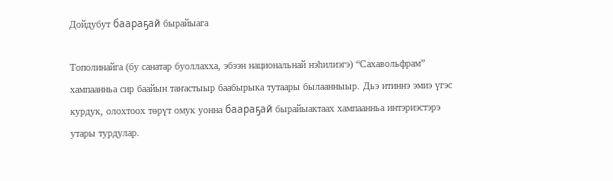Дойдубут баараҕай бырайыага

Тополинайга (бу санатар буоллахха, эбээн национальнай нэһилиэгэ) “Сахавольфрам” хампаанньа сир баайын таҥастыыр баабырыка тутаары былаанныыр. Дьэ итиннэ эмиэ үгэс курдук, олохтоох төрүт омук уонна баараҕай бырайыактаах хампаанньа интэриэстэрэ утары турдулар.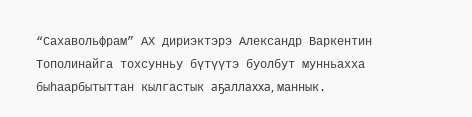“Сахавольфрам” АХ дириэктэрэ Александр Варкентин Тополинайга тохсунньу бүтүүтэ буолбут мунньахха быһаарбытыттан кылгастык аҕаллахха, маннык.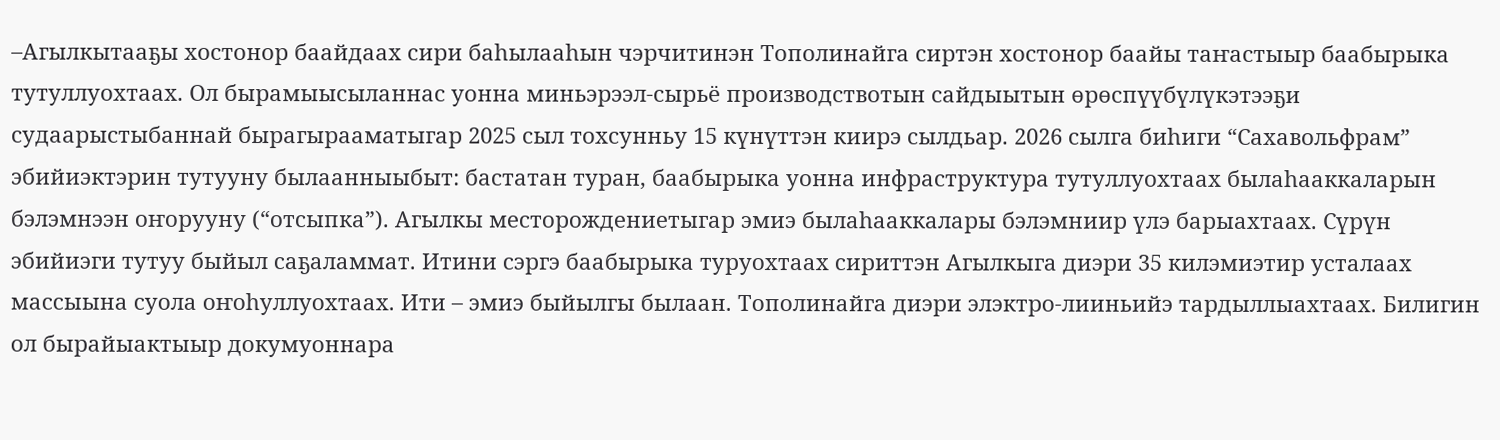–Агылкытааҕы хостонор баайдаах сири баһылааһын чэрчитинэн Тополинайга сиртэн хостонор баайы таҥастыыр баабырыка тутуллуохтаах. Ол бырамыысыланнас уонна миньэрээл-сырьё производствотын сайдыытын өрөспүүбүлүкэтээҕи судаарыстыбаннай бырагырааматыгар 2025 сыл тохсунньу 15 күнүттэн киирэ сылдьар. 2026 сылга биһиги “Сахавольфрам” эбийиэктэрин тутууну былаанныыбыт: бастатан туран, баабырыка уонна инфраструктура тутуллуохтаах былаһааккаларын бэлэмнээн оҥорууну (“отсыпка”). Агылкы месторождениетыгар эмиэ былаһааккалары бэлэмниир үлэ барыахтаах. Сүрүн эбийиэги тутуу быйыл саҕаламмат. Итини сэргэ баабырыка туруохтаах сириттэн Агылкыга диэри 35 килэмиэтир усталаах массыына суола оҥоһуллуохтаах. Ити – эмиэ быйылгы былаан. Тополинайга диэри элэктро-лииньийэ тардыллыахтаах. Билигин ол бырайыактыыр докумуоннара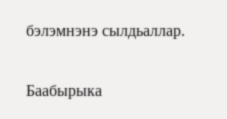бэлэмнэнэ сылдьаллар.

Баабырыка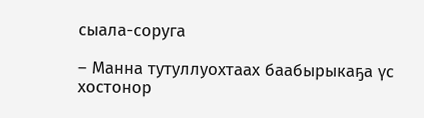сыала-соруга

– Манна тутуллуохтаах баабырыкаҕа үс хостонор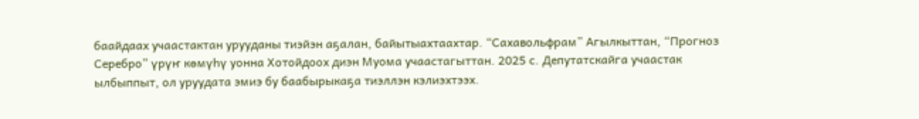баайдаах учаастактан урууданы тиэйэн аҕалан, байытыахтаахтар. “Сахавольфрам” Агылкыттан, “Прогноз Серебро” үрүҥ көмүһү уонна Хотойдоох диэн Муома учаастагыттан. 2025 с. Депутатскайга учаастак ылбыппыт, ол уруудата эмиэ бу баабырыкаҕа тиэллэн кэлиэхтээх.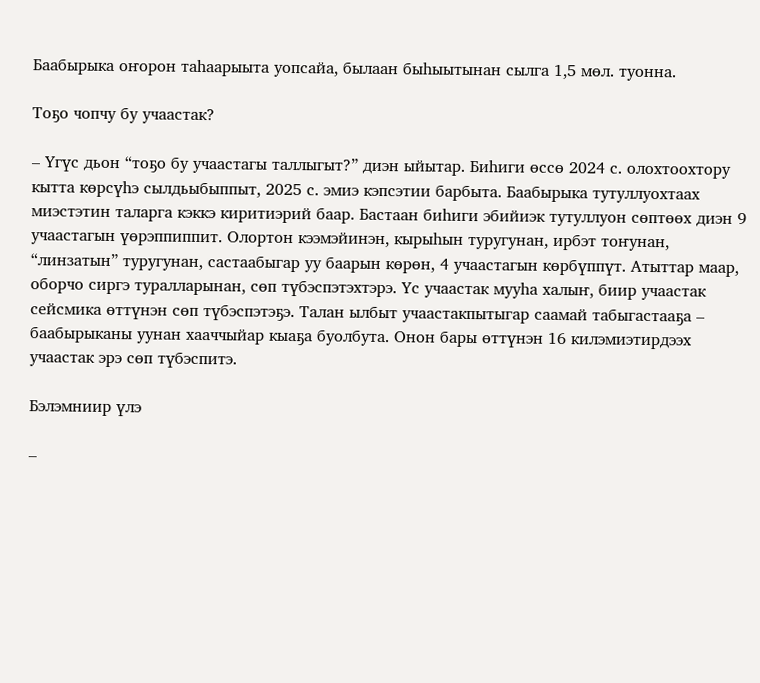Баабырыка оҥорон таһаарыыта уопсайа, былаан быһыытынан сылга 1,5 мөл. туонна.

Тоҕо чопчу бу учаастак?

– Үгүс дьон “тоҕо бу учаастагы таллыгыт?” диэн ыйытар. Биһиги өссө 2024 с. олохтоохтору кытта көрсүһэ сылдьыбыппыт, 2025 с. эмиэ кэпсэтии барбыта. Баабырыка тутуллуохтаах миэстэтин таларга кэккэ киритиэрий баар. Бастаан биһиги эбийиэк тутуллуон сөптөөх диэн 9 учаастагын үөрэппиппит. Олортон кээмэйинэн, кырыһын туругунан, ирбэт тоҥунан, “линзатын” туругунан, састаабыгар уу баарын көрөн, 4 учаастагын көрбүппүт. Атыттар маар, оборчо сиргэ туралларынан, сөп түбэспэтэхтэрэ. Үс учаастак мууһа халыҥ, биир учаастак сейсмика өттүнэн сөп түбэспэтэҕэ. Талан ылбыт учаастакпытыгар саамай табыгастааҕа – баабырыканы уунан хааччыйар кыаҕа буолбута. Онон бары өттүнэн 16 килэмиэтирдээх учаастак эрэ сөп түбэспитэ.

Бэлэмниир үлэ

–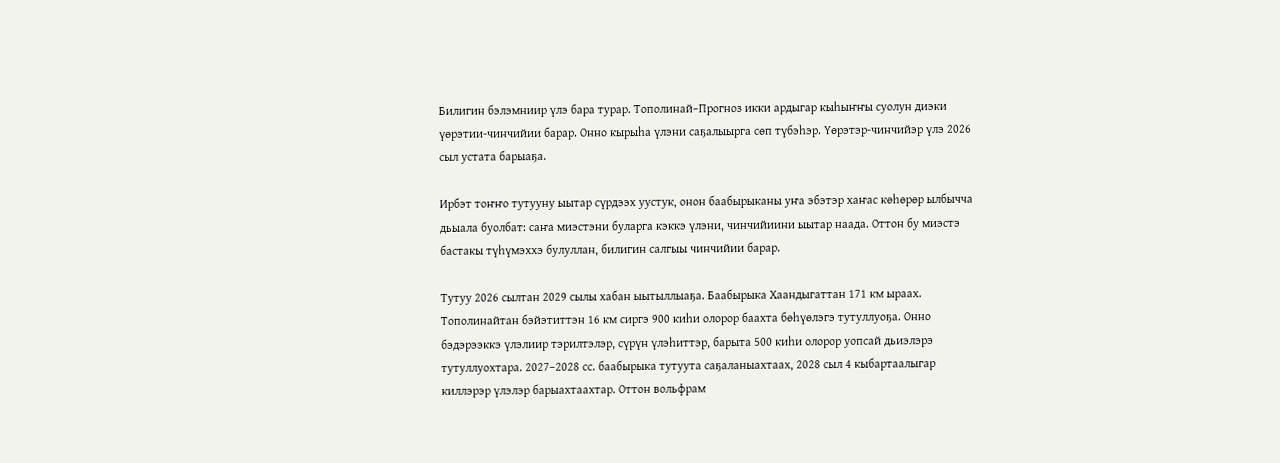Билигин бэлэмниир үлэ бара турар. Тополинай–Прогноз икки ардыгар кыһыҥҥы суолун диэки үөрэтии-чинчийии барар. Онно кырыһа үлэни саҕалыырга сөп түбэһэр. Үөрэтэр-чинчийэр үлэ 2026 сыл устата барыаҕа.

Ирбэт тоҥҥо тутууну ыытар сүрдээх уустук, онон баабырыканы уҥа эбэтэр хаҥас көһөрөр ылбычча дьыала буолбат: саҥа миэстэни буларга кэккэ үлэни, чинчийиини ыытар наада. Оттон бу миэстэ бастакы түһүмэххэ булуллан, билигин салгыы чинчийии барар.

Тутуу 2026 сылтан 2029 сылы хабан ыытыллыаҕа. Баабырыка Хаандыгаттан 171 км ыраах. Тополинайтан бэйэтиттэн 16 км сиргэ 900 киһи олорор баахта бөһүөлэгэ тутуллуоҕа. Онно бэдэрээккэ үлэлиир тэрилтэлэр, сүрүн үлэһиттэр, барыта 500 киһи олорор уопсай дьиэлэрэ тутуллуохтара. 2027–2028 сс. баабырыка тутуута саҕаланыахтаах, 2028 сыл 4 кыбартаалыгар киллэрэр үлэлэр барыахтаахтар. Оттон вольфрам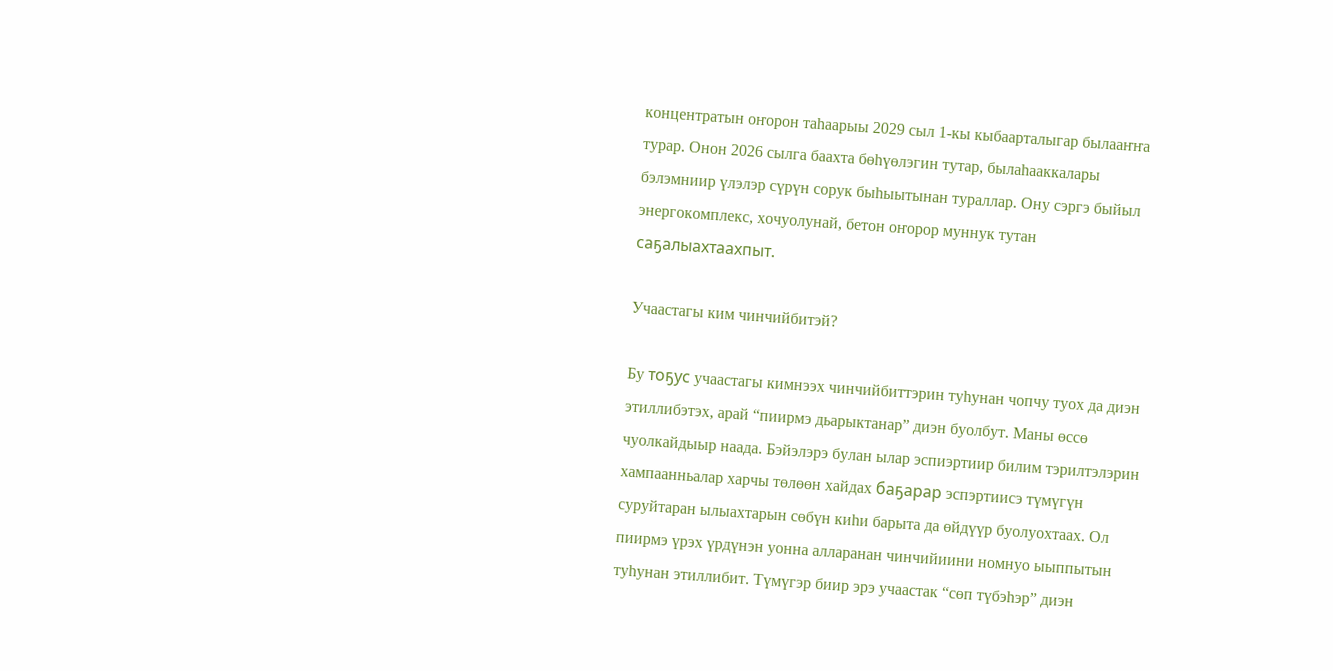концентратын оҥорон таһаарыы 2029 сыл 1-кы кыбаарталыгар былааҥҥа турар. Онон 2026 сылга баахта бөһүөлэгин тутар, былаһааккалары бэлэмниир үлэлэр сүрүн сорук быһыытынан тураллар. Ону сэргэ быйыл энергокомплекс, хочуолунай, бетон оҥорор муннук тутан саҕалыахтаахпыт.

Учаастагы ким чинчийбитэй?

Бу тоҕус учаастагы кимнээх чинчийбиттэрин туһунан чопчу туох да диэн этиллибэтэх, арай “пиирмэ дьарыктанар” диэн буолбут. Маны өссө чуолкайдыыр наада. Бэйэлэрэ булан ылар эспиэртиир билим тэрилтэлэрин хампаанньалар харчы төлөөн хайдах баҕарар эспэртиисэ түмүгүн суруйтаран ылыахтарын сөбүн киһи барыта да өйдүүр буолуохтаах. Ол пиирмэ үрэх үрдүнэн уонна алларанан чинчийиини номнуо ыыппытын туһунан этиллибит. Түмүгэр биир эрэ учаастак “сөп түбэһэр” диэн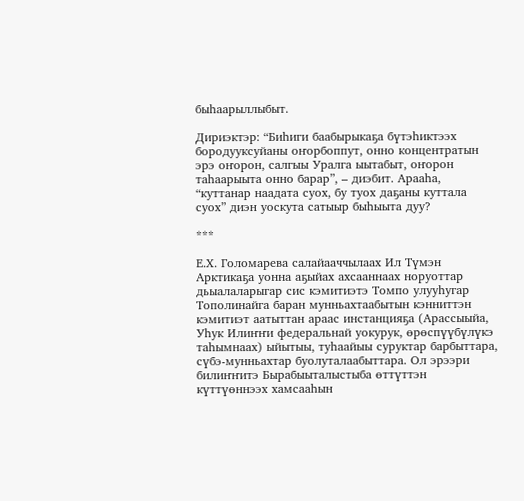быһаарыллыбыт.

Дириэктэр: “Биһиги баабырыкаҕа бүтэһиктээх бородууксуйаны оҥорбоппут, онно концентратын эрэ оҥорон, салгыы Уралга ыытабыт, оҥорон таһаарыыта онно барар”, – диэбит. Арааһа, “куттанар наадата суох, бу туох даҕаны куттала суох” диэн уоскута сатыыр быһыыта дуу?

***

Е.Х. Голомарева салайааччылаах Ил Түмэн Арктикаҕа уонна аҕыйах ахсааннаах норуоттар дьыалаларыгар сис кэмитиэтэ Томпо улууһугар Тополинайга баран мунньахтаабытын кэнниттэн кэмитиэт аатыттан араас инстанцияҕа (Арассыыйа, Уһук Илиҥҥи федеральнай уокурук, өрөспүүбүлүкэ таһымнаах) ыйытыы, туһаайыы суруктар барбыттара, сүбэ-мунньахтар буолуталаабыттара. Ол эрээри билиҥҥитэ Бырабыыталыстыба өттүттэн күттүөннээх хамсааһын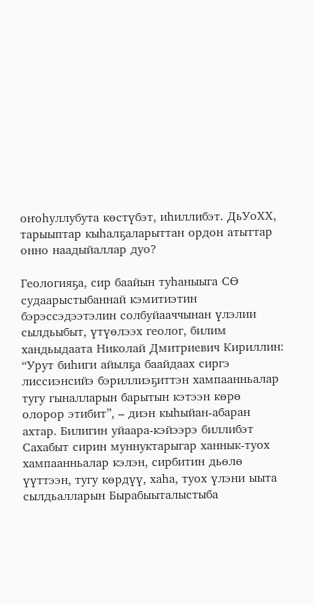оҥоһуллубута көстүбэт, иһиллибэт. ДьУоХХ, тарыыптар кыһалҕаларыттан ордон атыттар онно наадыйаллар дуо?

Геологияҕа, сир баайын туһаныыга СӨ судаарыстыбаннай кэмитиэтин бэрэссэдээтэлин солбуйааччынан үлэлии сылдьыбыт, үтүөлээх геолог, билим хандьыдаата Николай Дмитриевич Кириллин: “Урут биһиги айылҕа баайдаах сиргэ лиссиэнсийэ бэриллиэҕиттэн хампаанньалар тугу гыналларын барытын кэтээн көрө олорор этибит”, – диэн кыһыйан-абаран ахтар. Билигин уйаара-кэйээрэ биллибэт Сахабыт сирин муннуктарыгар ханнык-туох хампаанньалар кэлэн, сирбитин дьөлө үүттээн, тугу көрдүү, хаһа, туох үлэни ыыта сылдьалларын Бырабыыталыстыба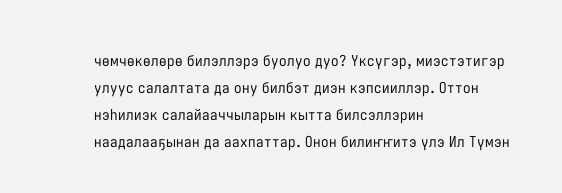чөмчөкөлөрө билэллэрэ буолуо дуо? Үксүгэр, миэстэтигэр улуус салалтата да ону билбэт диэн кэпсииллэр. Оттон нэһилиэк салайааччыларын кытта билсэллэрин наадалааҕынан да аахпаттар. Онон билиҥҥитэ үлэ Ил Түмэн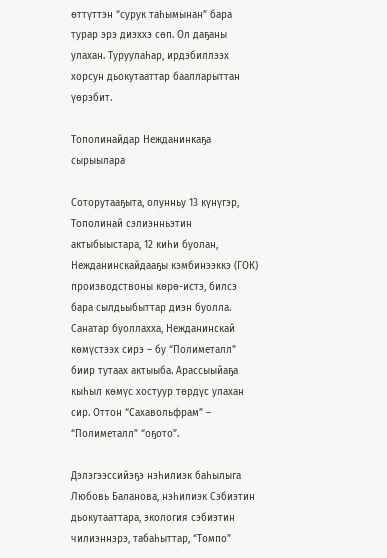өттүттэн “сурук таһымынан” бара турар эрэ диэххэ сөп. Ол даҕаны улахан. Туруулаһар, ирдэбиллээх хорсун дьокутааттар баалларыттан үөрэбит.

Тополинайдар Нежданинкаҕа сырыылара

Соторутааҕыта, олунньу 13 күнүгэр, Тополинай сэлиэнньэтин актыбыыстара, 12 киһи буолан, Нежданинскайдааҕы кэмбинээккэ (ГОК) производствоны көрө-истэ, билсэ бара сылдьыбыттар диэн буолла. Санатар буоллахха, Нежданинскай көмүстээх сирэ – бу “Полиметалл” биир тутаах актыыба. Арассыыйаҕа кыһыл көмүс хостуур төрдүс улахан сир. Оттон “Сахавольфрам” – “Полиметалл” “оҕото”.

Дэлэгээссийэҕэ нэһилиэк баһылыга Любовь Баланова, нэһилиэк Сэбиэтин дьокутааттара, экология сэбиэтин чилиэннэрэ, табаһыттар, “Томпо”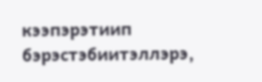кээпэрэтиип бэрэстэбиитэллэрэ,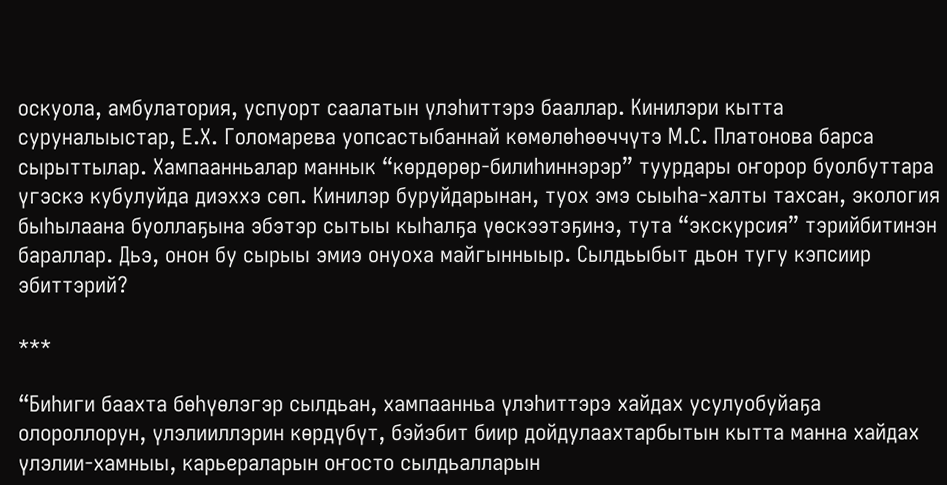оскуола, амбулатория, успуорт саалатын үлэһиттэрэ бааллар. Кинилэри кытта суруналыыстар, Е.Х. Голомарева уопсастыбаннай көмөлөһөөччүтэ М.С. Платонова барса сырыттылар. Хампаанньалар маннык “көрдөрөр-билиһиннэрэр” туурдары оҥорор буолбуттара үгэскэ кубулуйда диэххэ сөп. Кинилэр буруйдарынан, туох эмэ сыыһа-халты тахсан, экология быһылаана буоллаҕына эбэтэр сытыы кыһалҕа үөскээтэҕинэ, тута “экскурсия” тэрийбитинэн бараллар. Дьэ, онон бу сырыы эмиэ онуоха майгынныыр. Сылдьыбыт дьон тугу кэпсиир эбиттэрий?

***

“Биһиги баахта бөһүөлэгэр сылдьан, хампаанньа үлэһиттэрэ хайдах усулуобуйаҕа олороллорун, үлэлииллэрин көрдүбүт, бэйэбит биир дойдулаахтарбытын кытта манна хайдах үлэлии-хамныы, карьераларын оҥосто сылдьалларын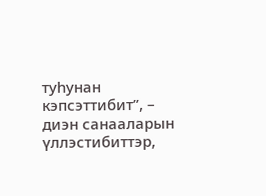туһунан кэпсэттибит”, – диэн санааларын үллэстибиттэр,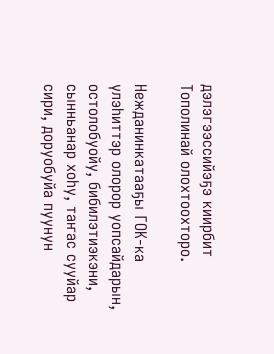дэлэгээссийэҕэ киирбит Тополинай олохтоохторо.

Нежданинкатааҕы ГОК-ка үлэһиттэр олорор уопсайдарын, остолобуойу, бибилэтиэкэни, сынньанар хоһу, таҥас сууйар сири, доруобуйа пуунун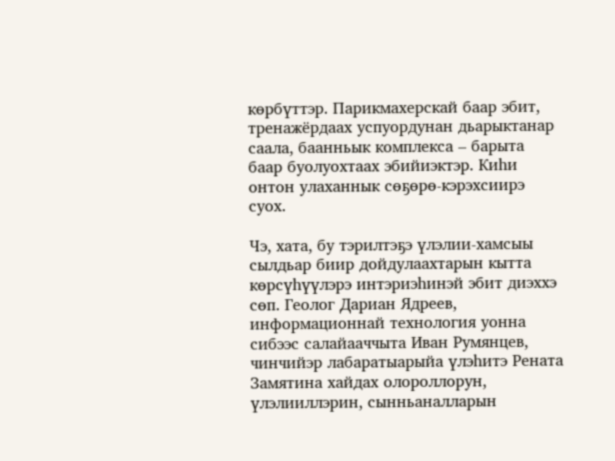көрбүттэр. Парикмахерскай баар эбит, тренажёрдаах успуордунан дьарыктанар саала, баанньык комплекса – барыта баар буолуохтаах эбийиэктэр. Киһи онтон улаханнык сөҕөрө-кэрэхсиирэ суох.

Чэ, хата, бу тэрилтэҕэ үлэлии-хамсыы сылдьар биир дойдулаахтарын кытта көрсүһүүлэрэ интэриэһинэй эбит диэххэ сөп. Геолог Дариан Ядреев, информационнай технология уонна сибээс салайааччыта Иван Румянцев, чинчийэр лабаратыарыйа үлэһитэ Рената Замятина хайдах олороллорун, үлэлииллэрин, сынньаналларын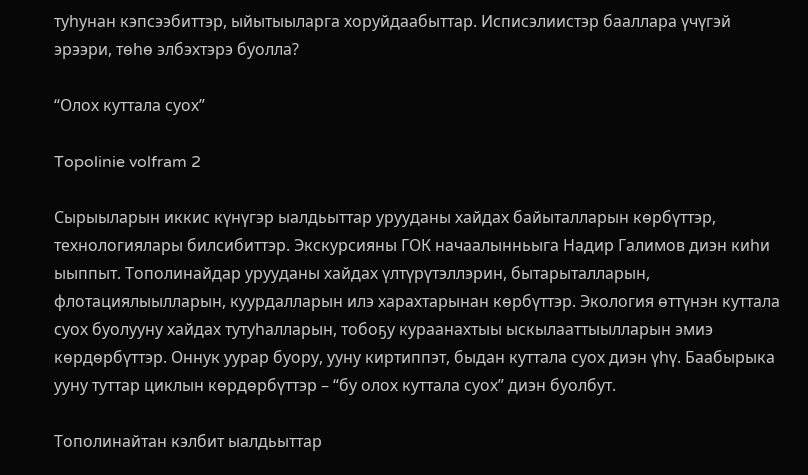туһунан кэпсээбиттэр, ыйытыыларга хоруйдаабыттар. Исписэлиистэр бааллара үчүгэй эрээри, төһө элбэхтэрэ буолла?

“Олох куттала суох”

Topolinie volfram 2

Сырыыларын иккис күнүгэр ыалдьыттар урууданы хайдах байыталларын көрбүттэр, технологиялары билсибиттэр. Экскурсияны ГОК начаалынньыга Надир Галимов диэн киһи ыыппыт. Тополинайдар урууданы хайдах үлтүрүтэллэрин, бытарыталларын, флотациялыылларын, куурдалларын илэ харахтарынан көрбүттэр. Экология өттүнэн куттала суох буолууну хайдах тутуһалларын, тобоҕу кураанахтыы ыскылааттыылларын эмиэ көрдөрбүттэр. Оннук уурар буору, ууну киртиппэт, быдан куттала суох диэн үһү. Баабырыка ууну туттар циклын көрдөрбүттэр – “бу олох куттала суох” диэн буолбут.

Тополинайтан кэлбит ыалдьыттар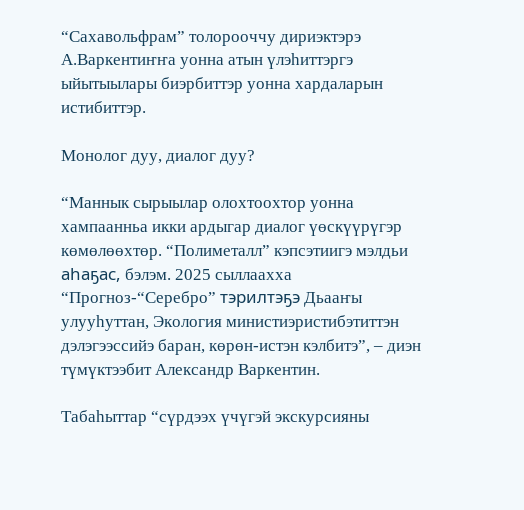“Сахавольфрам” толорооччу дириэктэрэ А.Варкентиҥҥа уонна атын үлэһиттэргэ ыйытыылары биэрбиттэр уонна хардаларын истибиттэр.

Монолог дуу, диалог дуу?

“Маннык сырыылар олохтоохтор уонна хампаанньа икки ардыгар диалог үөскүүрүгэр көмөлөөхтөр. “Полиметалл” кэпсэтиигэ мэлдьи аһаҕас, бэлэм. 2025 сыллаахха “Прогноз-“Серебро” тэрилтэҕэ Дьааҥы улууһуттан, Экология министиэристибэтиттэн дэлэгээссийэ баран, көрөн-истэн кэлбитэ”, – диэн түмүктээбит Александр Варкентин.

Табаһыттар “сүрдээх үчүгэй экскурсияны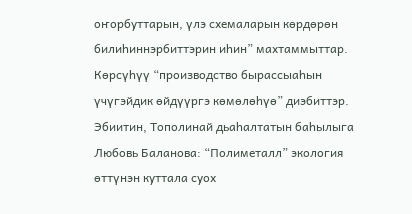оҥорбуттарын, үлэ схемаларын көрдөрөн билиһиннэрбиттэрин иһин” махтаммыттар. Көрсүһүү “производство бырассыаһын үчүгэйдик өйдүүргэ көмөлөһүө” диэбиттэр. Эбиитин, Тополинай дьаһалтатын баһылыга Любовь Баланова: “Полиметалл” экология өттүнэн куттала суох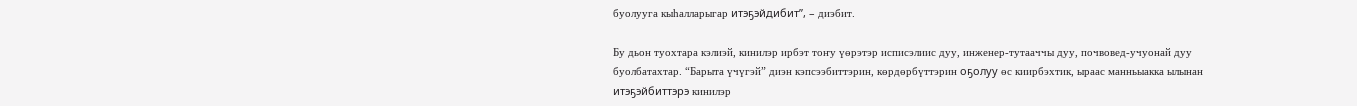буолууга кыһалларыгар итэҕэйдибит”, – диэбит.

Бу дьон туохтара кэлиэй, кинилэр ирбэт тоҥу үөрэтэр исписэлиис дуу, инженер-тутааччы дуу, почвовед-учуонай дуу буолбатахтар. “Барыта үчүгэй” диэн кэпсээбиттэрин, көрдөрбүттэрин оҕолуу өс киирбэхтик, ыраас манньыакка ылынан итэҕэйбиттэрэ кинилэр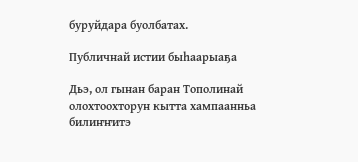буруйдара буолбатах.

Публичнай истии быһаарыаҕа

Дьэ, ол гынан баран Тополинай олохтоохторун кытта хампаанньа билиҥҥитэ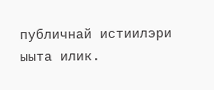публичнай истиилэри ыыта илик.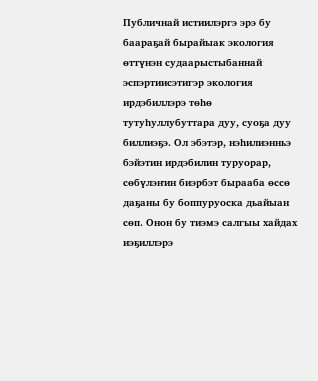Публичнай истиилэргэ эрэ бу баараҕай бырайыак экология өттүнэн судаарыстыбаннай эспэртиисэтигэр экология ирдэбиллэрэ төһө тутуһуллубуттара дуу, суоҕа дуу биллиэҕэ. Ол эбэтэр, нэһилиэнньэ бэйэтин ирдэбилин туруорар, сөбүлэҥин биэрбэт бырааба өссө даҕаны бу боппуруоска дьайыан сөп. Онон бу тиэмэ салгыы хайдах иэҕиллэрэ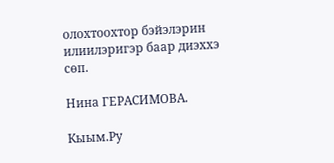олохтоохтор бэйэлэрин илиилэригэр баар диэххэ сөп.

Нина ГЕРАСИМОВА.

Кыым.Ру